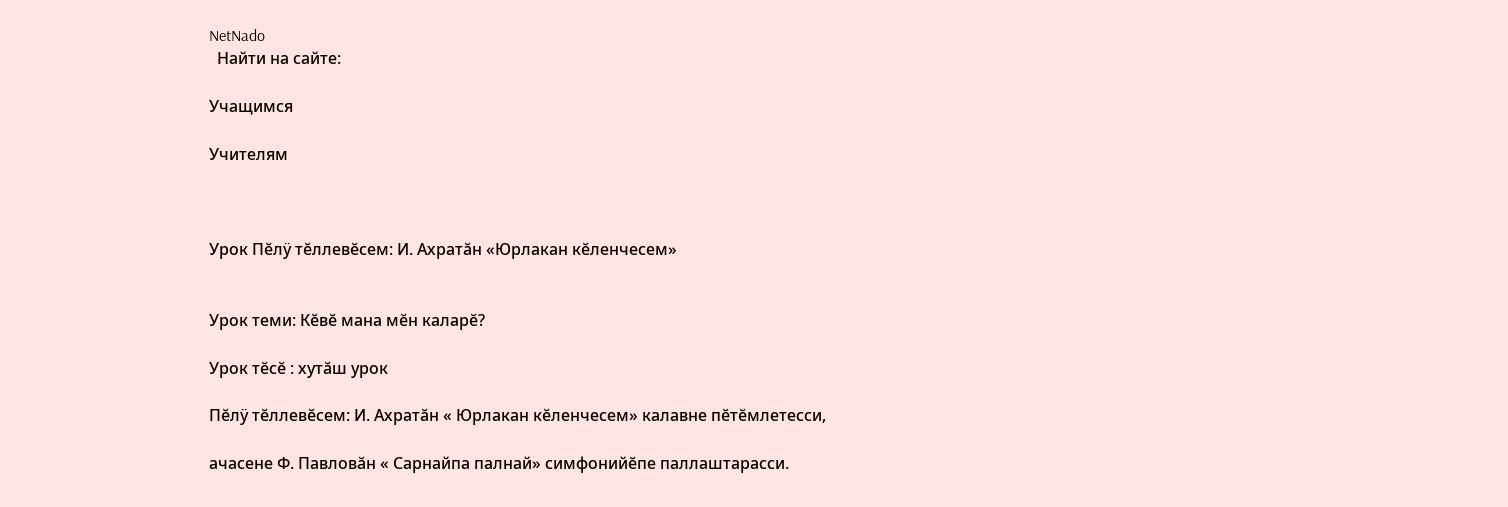NetNado
  Найти на сайте:

Учащимся

Учителям



Урок Пĕлÿ тĕллевĕсем: И. Ахратăн «Юрлакан кĕленчесем»


Урок теми: Кĕвĕ мана мĕн каларĕ?

Урок тĕсĕ : хутăш урок

Пĕлÿ тĕллевĕсем: И. Ахратăн « Юрлакан кĕленчесем» калавне пĕтĕмлетесси,

ачасене Ф. Павловăн « Сарнайпа палнай» симфонийĕпе паллаштарасси.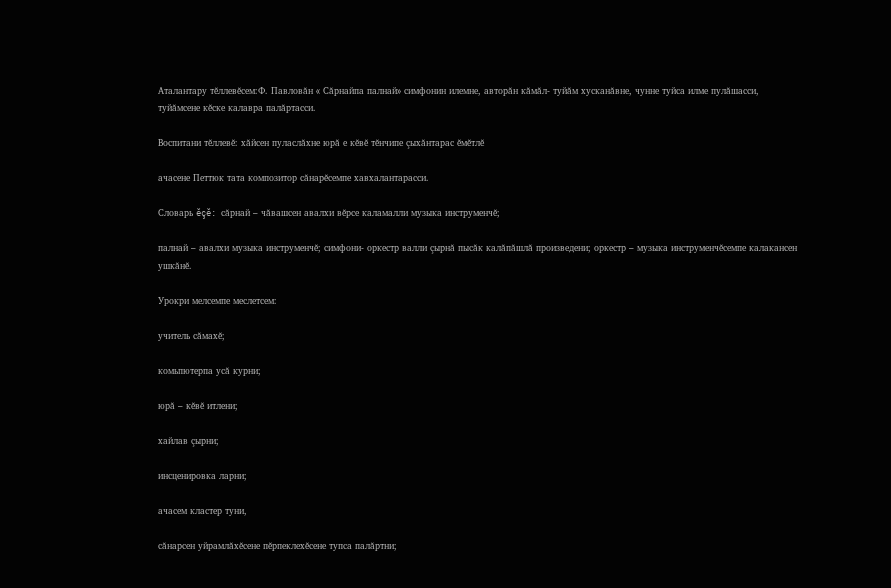Аталантару тĕллевĕсем:Ф. Павловăн « Сăрнайпа палнай» симфонин илемне, авторăн кăмăл- туйăм хусканăвне, чунне туйса илме пулăшасси, туйăмсене кĕске калавра палăртасси.

Воспитани тĕллевĕ: хăйсен пуласлăхне юрă е кĕвĕ тĕнчипе çыхăнтарас ĕмĕтлĕ

ачасене Петтюк тата композитор сăнарĕсемпе хавхалантарасси.

Словарь ĕçĕ: сăрнай – чăвашсен авалхи вĕрсе каламалли музыка инструменчĕ;

палнай – авалхи музыка инструменчĕ; симфони- оркестр валли çырнă пысăк калăпăшлă произведени; оркестр – музыка инструменчĕсемпе калакансен ушкăнĕ.

Урокри мелсемпе меслетсем:

учитель сăмахĕ;

комьпютерпа усă курни;

юрă – кĕвĕ итлени;

хайлав çырни;

инсценировка ларни;

ачасем кластер туни,

сăнарсен уйрамлăхĕсене пĕрпеклехĕсене тупса палăртни;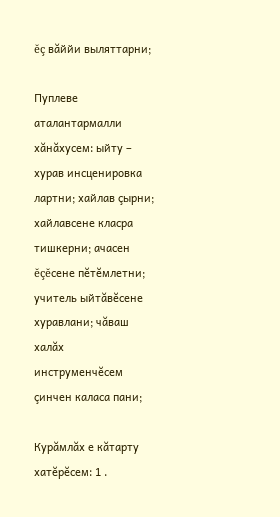ĕç вăййи выляттарни;

Пуплеве аталантармалли хăнăхусем: ыйту – хурав инсценировка лартни; хайлав çырни; хайлавсене класра тишкерни; ачасен ĕçĕсене пĕтĕмлетни; учитель ыйтăвĕсене хуравлани; чăваш халăх инструменчĕсем çинчен каласа пани;

Курăмлăх е кăтарту хатĕрĕсем: 1 .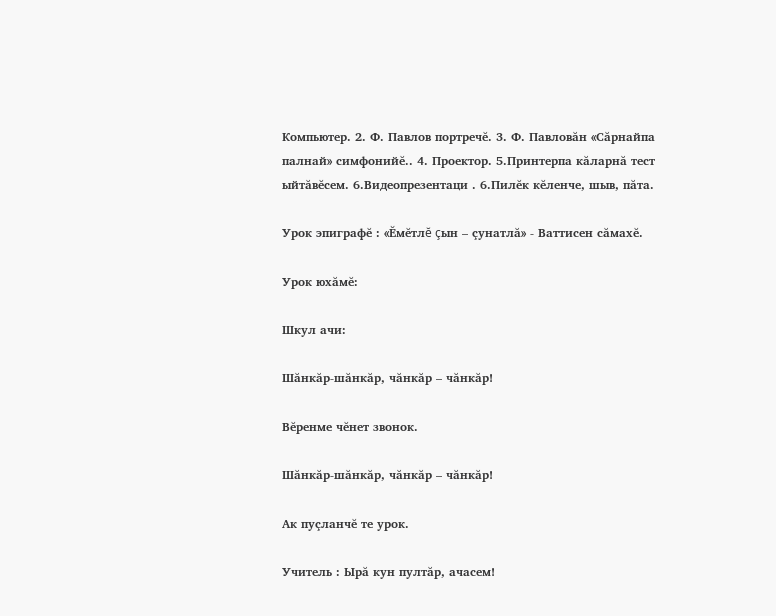Компьютер. 2. Ф. Павлов портречĕ. 3. Ф. Павловăн «Сăрнайпа палнай» симфонийĕ.. 4. Проектор. 5.Принтерпа кăларнă тест ыйтăвĕсем. 6.Видеопрезентаци . 6.Пилĕк кĕленче, шыв, пăта.

Урок эпиграфĕ : «Ĕмĕтлĕ çын – çунатлă» - Ваттисен сăмахĕ.

Урок юхăмĕ:

Шкул ачи:

Шăнкăр-шăнкăр, чăнкăр – чăнкăр!

Вĕренме чĕнет звонок.

Шăнкăр-шăнкăр, чăнкăр – чăнкăр!

Ак пуçланчĕ те урок.

Учитель : Ырă кун пултăр, ачасем!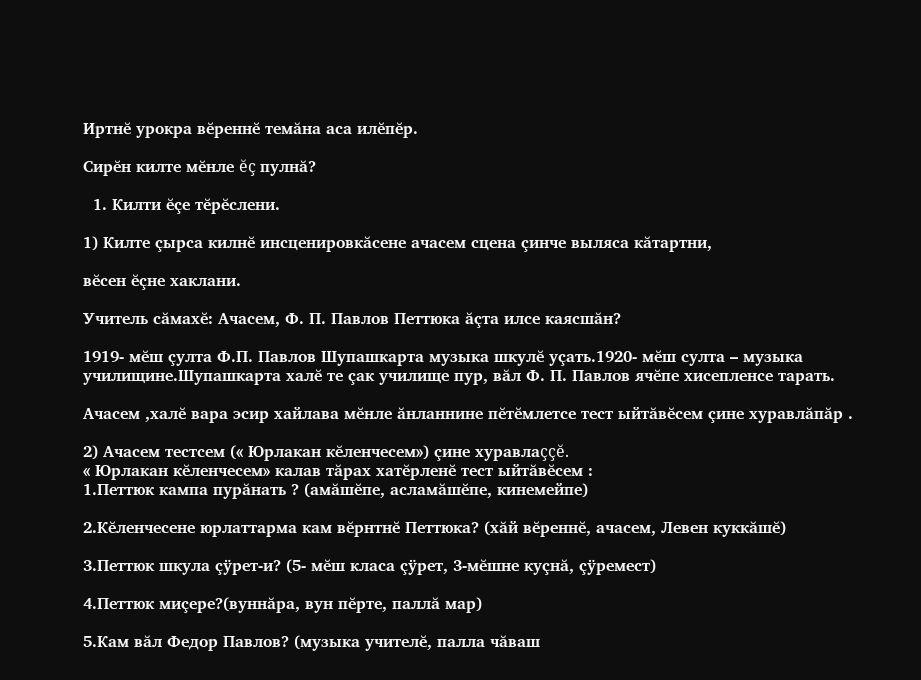Иртнĕ урокра вĕреннĕ темăна аса илĕпĕр.

Сирĕн килте мĕнле ĕç пулнă?

  1. Килти ĕçе тĕрĕслени.

1) Килте çырса килнĕ инсценировкăсене ачасем сцена çинче выляса кăтартни,

вĕсен ĕçне хаклани.

Учитель сăмахĕ: Ачасем, Ф. П. Павлов Петтюка ăçта илсе каясшăн?

1919- мĕш çулта Ф.П. Павлов Шупашкарта музыка шкулĕ уçать.1920- мĕш султа – музыка училищине.Шупашкарта халĕ те çак училище пур, вăл Ф. П. Павлов ячĕпе хисепленсе тарать.

Ачасем ,халĕ вара эсир хайлава мĕнле ăнланнине пĕтĕмлетсе тест ыйтăвĕсем çине хуравлăпăр .

2) Ачасем тестсем (« Юрлакан кĕленчесем») çине хуравлаççĕ.
« Юрлакан кĕленчесем» калав тăрах хатĕрленĕ тест ыйтăвĕсем :
1.Петтюк кампа пурăнать ? (амăшĕпе, асламăшĕпе, кинемейпе)

2.Кĕленчесене юрлаттарма кам вĕрнтнĕ Петтюка? (хăй вĕреннĕ, ачасем, Левен куккăшĕ)

3.Петтюк шкула çÿрет-и? (5- мĕш класа çÿрет, 3-мĕшне куçнă, çÿремест)

4.Петтюк миçере?(вуннăра, вун пĕрте, паллă мар)

5.Кам вăл Федор Павлов? (музыка учителĕ, палла чăваш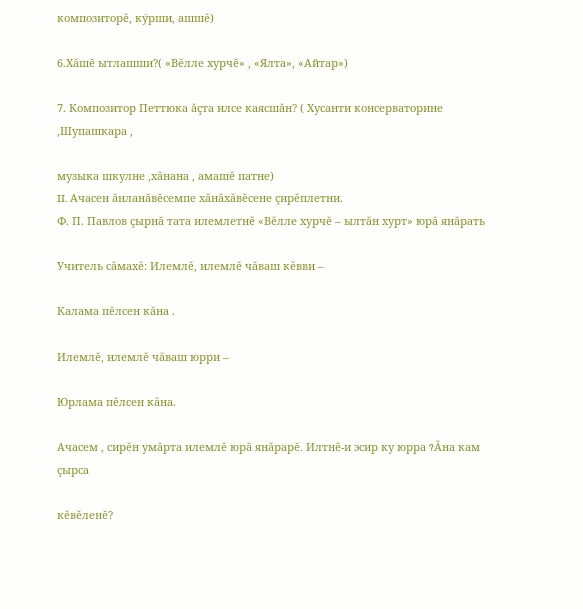композиторĕ, кÿрши, ашшĕ)

6.Хăшĕ ытлашши?( «Вĕлле хурчĕ» , «Ялта», «Айтар»)

7. Композитор Петтюка ăçта илсе каясшăн? ( Хусанти консерваторине ,Шупашкара ,

музыка шкулне ,хăнана , амашĕ патне)
II. Ачасен ăнланăвĕсемпе хăнăхăвĕсене çирĕплетни.
Ф. П. Павлов çырнă тата илемлетнĕ «Вĕлле хурчĕ – ылтăн хурт» юрă янăрать

Учитель сăмахĕ: Илемлĕ, илемлĕ чăваш кĕвви –

Калама пĕлсен кăна .

Илемлĕ, илемлĕ чăваш юрри –

Юрлама пĕлсен кăна.

Ачасем , сирĕн умăрта илемлĕ юрă янăрарĕ. Илтнĕ-и эсир ку юрра ?Ăна кам çырса

кĕвĕленĕ?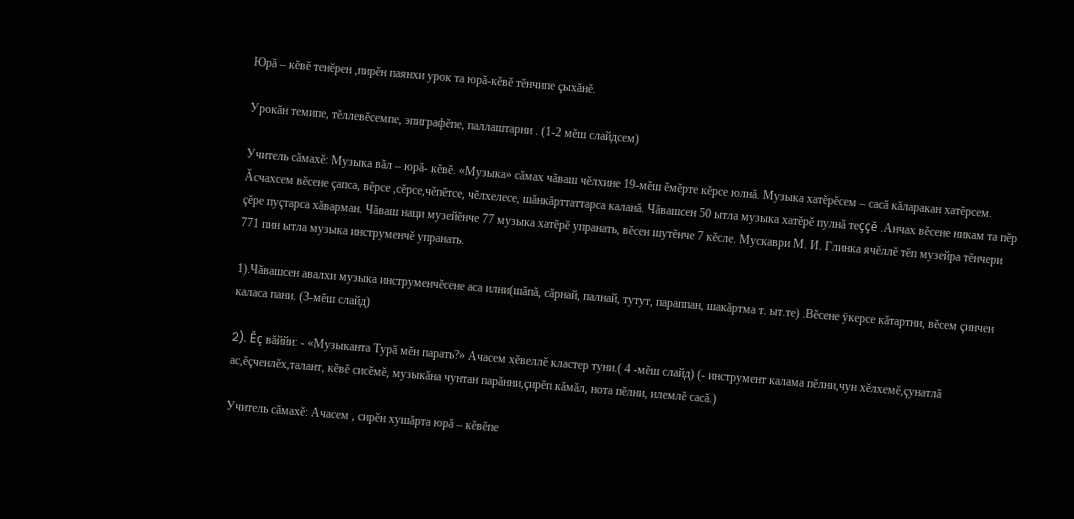Юрă – кĕвĕ тенĕрен ,пирĕн паянхи урок та юрă-кĕвĕ тĕнчипе çыхăнĕ.

Урокăн темипе, тĕллевĕсемпе, эпиграфĕпе, паллаштарни . (1-2 мĕш слайдсем)

Учитель сăмахĕ: Музыка вăл – юрă- кĕвĕ. «Музыка» сăмах чăваш чĕлхине 19-мĕш ĕмĕрте кĕрсе юлнă. Музыка хатĕрĕсем – сасă кăларакан хатĕрсем. Ăсчахсем вĕсене çапса, вĕрсе ,сĕрсе,чĕпĕтсе, чĕлхелесе, шăнкăрттаттарса каланă. Чăвашсен 50 ытла музыка хатĕрĕ пулнă теççĕ .Анчах вĕсене никам та пĕр çĕре пуçтарса хăварман. Чăваш наци музейĕнче 77 музыка хатĕрĕ упранать, вĕсен шутĕнче 7 кĕсле. Мускаври М. И. Глинка ячĕллĕ тĕп музейра тĕнчери 771 пин ытла музыка инструменчĕ упранать.

1).Чăвашсен авалхи музыка инструменчĕсене аса илни(шăпă, сăрнай, палнай, тутут, параппан, шакăртма т. ыт.те) .Вĕсене ÿкерсе кăтартни, вĕсем çинчен каласа пани. (3-мĕш слайд)

2). Ĕç вăййи: - «Музыканта Турă мĕн парать?» Ачасем хĕвеллĕ кластер туни.( 4 -мĕш слайд) (- инструмент калама пĕлни,чун хĕлхемĕ,çунатлă ас,ĕçченлĕх,талант, кĕвĕ сисĕмĕ, музыкăна чунтан парăнни,çирĕп кăмăл, нота пĕлни, илемлĕ сасă.)

Учитель сăмахĕ: Ачасем , сирĕн хушăрта юрă – кĕвĕпе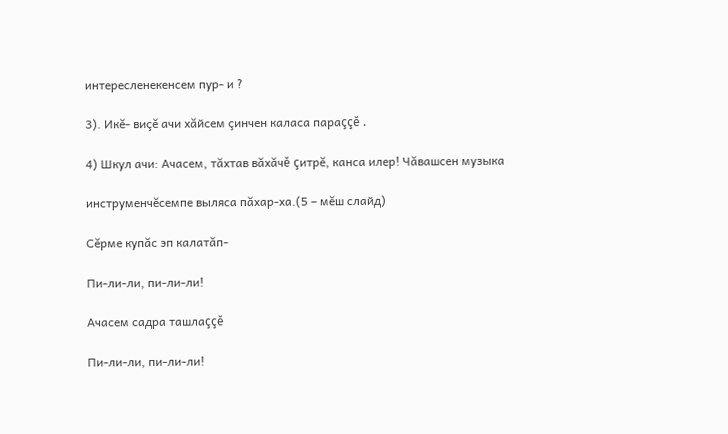интересленекенсем пур- и ?

3). Икĕ- виçĕ ачи хăйсем çинчен каласа параççĕ .

4) Шкул ачи: Ачасем, тăхтав вăхăчĕ çитрĕ, канса илер! Чăвашсен музыка

инструменчĕсемпе выляса пăхар-ха.(5 – мĕш слайд)

Сĕрме купăс эп калатăп-

Пи-ли-ли, пи-ли-ли!

Ачасем садра ташлаççĕ

Пи-ли-ли, пи-ли-ли!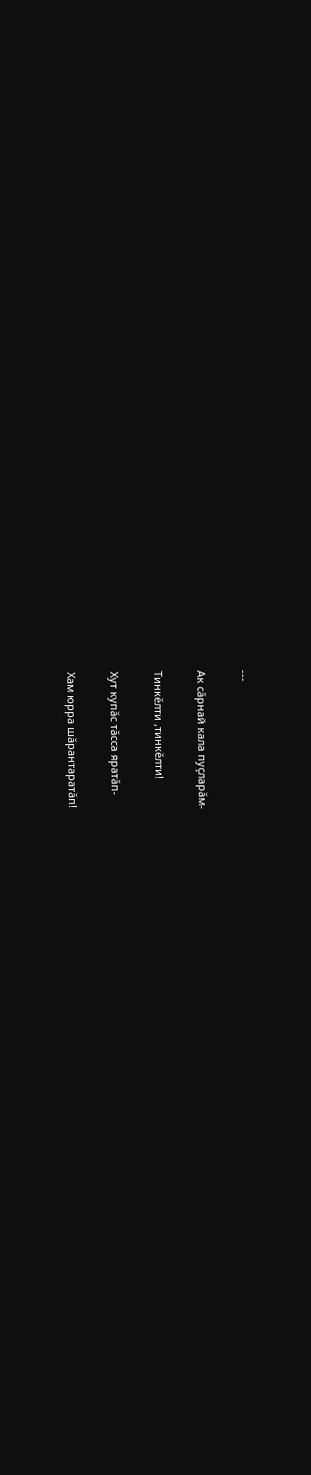---

Ак сăрнай кала пуçларăм-

Тинкĕлти ,тинкĕлти!

Хут купăс тăсса яратăп-

Хам юрра шăрантаратăп!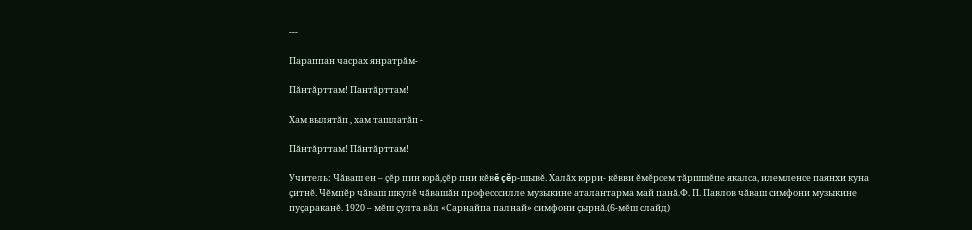---

Параппан часрах янратрăм-

Пăнтăрттам! Пантăрттам!

Хам вылятăп , хам ташлатăп -

Пăнтăрттам! Пăнтăрттам!

Учитель: Чăваш ен – çĕр пин юрă,çĕр пни кĕвĕ çĕр-шывĕ. Халăх юрри- кĕвви ĕмĕрсем тăршшĕпе якалса, илемленсе паянхи куна çитнĕ. Чĕмпĕр чăваш шкулĕ чăвашăн професссилле музыкине аталантарма май панă.Ф. П. Павлов чăваш симфони музыкине пуçараканĕ. 1920 – мĕш çулта вăл «Сарнайпа палнай» симфони çырнă.(6-мĕш слайд)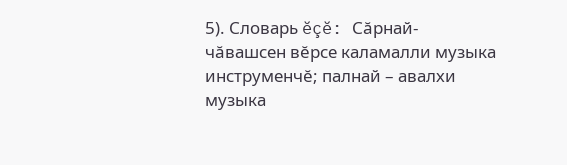5). Словарь ĕçĕ: Сăрнай- чăвашсен вĕрсе каламалли музыка инструменчĕ; палнай – авалхи музыка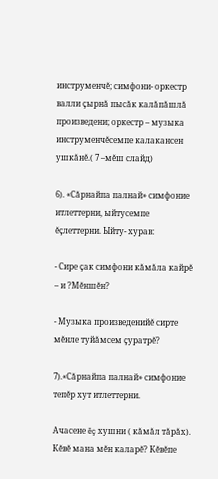инструменчĕ; симфони- оркестр валли çырнă пысăк калăпăшлă произведени; оркестр – музыка инструменчĕсемпе калакансен ушкăнĕ.( 7 –мĕш слайд)

6). «Сăрнайпа палнай» симфоние итлеттерни, ыйтусемпе ĕçлеттерни. Ыйту- хурав:

- Сире çак симфони кăмăла кайрĕ – и ?Мĕншĕн?

- Музыка произведенийĕ сирте мĕнле туйăмсем çуратрĕ?

7).«Сăрнайпа палнай» симфоние тепĕр хут итлеттерни.

Ачасене ĕç хушни ( кăмăл тăрăх). Кĕвĕ мана мĕн каларĕ? Кĕвĕпе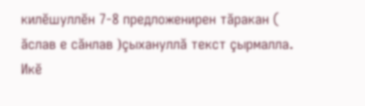килĕшуллĕн 7-8 предложенирен тăракан ( ăслав е сăнлав )çыхануллă текст çырмалла. Икĕ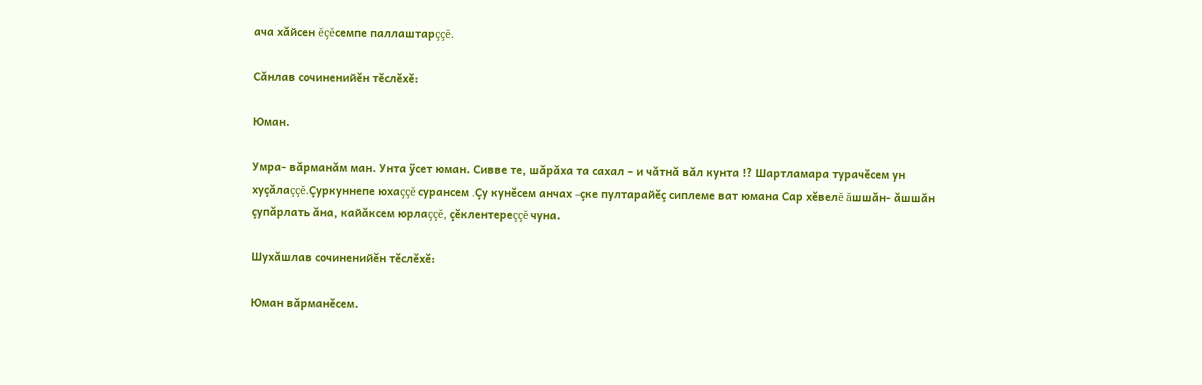ача хăйсен ĕçĕсемпе паллаштарççĕ.

Сăнлав сочиненийĕн тĕслĕхĕ:

Юман.

Умра- вăрманăм ман. Унта ÿсет юман. Сивве те, шăрăха та сахал – и чăтнă вăл кунта !? Шартламара турачĕсем ун хуçăлаççĕ.Çуркуннепе юхаççĕ сурансем .Çу кунĕсем анчах –çке пултарайĕç сиплеме ват юмана Сар хĕвелĕ ăшшăн- ăшшăн çупăрлать ăна, кайăксем юрлаççĕ, çĕклентереççĕ чуна.

Шухăшлав сочиненийĕн тĕслĕхĕ:

Юман вăрманĕсем.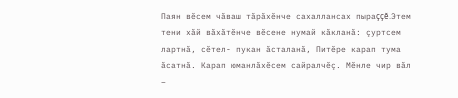Паян вĕсем чăваш тăрăхĕнче сахаллансах пыраççĕ.Этем тени хăй вăхăтĕнче вĕсене нумай кăкланă: çуртсем лартнă, сĕтел- пукан ăсталанă, Питĕре карап тума ăсатнă. Карап юманлăхĕсем сайралчĕç. Мĕнле чир вăл –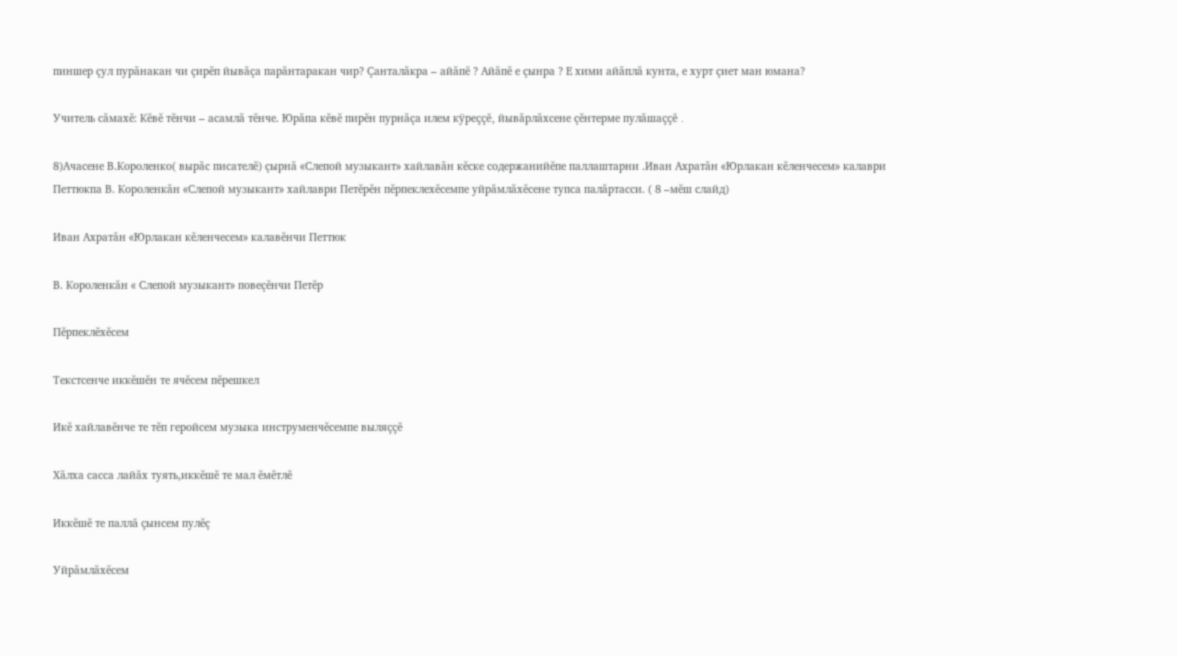пиншер çул пурăнакан чи çирĕп йывăçа парăнтаракан чир? Çанталăкра – айăпĕ ? Айăпĕ е çынра ? Е хими айăплă кунта, е хурт çиет ман юмана?

Учитель сăмахĕ: Кĕвĕ тĕнчи – асамлă тĕнче. Юрăпа кĕвĕ пирĕн пурнăçа илем кÿреççĕ, йывăрлăхсене çĕнтерме пулăшаççĕ .

8)Ачасене В.Короленко( вырăс писателĕ) çырнă «Слепой музыкант» хайлавăн кĕске содержанийĕпе паллаштарни .Иван Ахратăн «Юрлакан кĕленчесем» калаври Петтюкпа В. Короленкăн «Слепой музыкант» хайлаври Петĕрĕн пĕрпеклехĕсемпе уйрăмлăхĕсене тупса палăртасси. ( 8 –мĕш слайд)

Иван Ахратăн «Юрлакан кĕленчесем» калавĕнчи Петтюк

В. Короленкăн « Слепой музыкант» повеçĕнчи Петĕр

Пĕрпеклĕхĕсем

Текстсенче иккĕшĕн те ячĕсем пĕрешкел

Икĕ хайлавĕнче те тĕп геройсем музыка инструменчĕсемпе выляççĕ

Хăлха сасса лайăх туять,иккĕшĕ те мал ĕмĕтлĕ

Иккĕшĕ те паллă çынсем пулĕç

Уйрăмлăхĕсем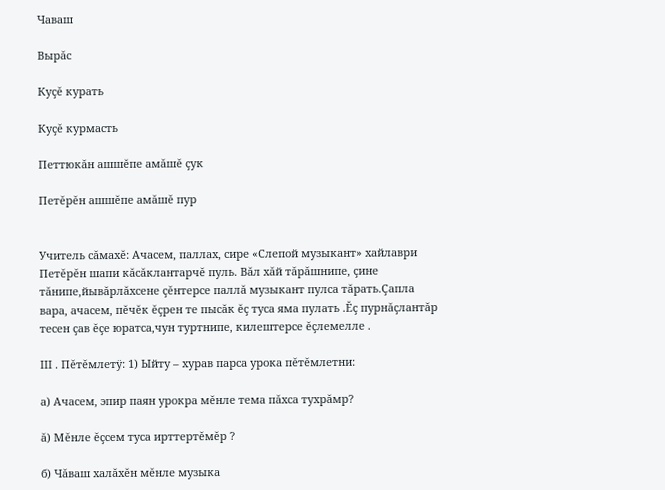Чаваш

Вырăс

Куçĕ курать

Куçĕ курмасть

Петтюкăн ашшĕпе амăшĕ çук

Петĕрĕн ашшĕпе амăшĕ пур


Учитель сăмахĕ: Ачасем, паллах, сире «Слепой музыкант» хайлаври Петĕрĕн шапи кăсăклантарчĕ пуль. Вăл хăй тăрăшнипе, çине тăнипе,йывăрлăхсене çĕнтерсе паллă музыкант пулса тăрать.Çапла вара, ачасем, пĕчĕк ĕçрен те пысăк ĕç туса яма пулать .Ĕç пурнăçлантăр тесен çав ĕçе юратса,чун туртнипе, килештерсе ĕçлемелле .

III . Пĕтĕмлетÿ: 1) Ыйту – хурав парса урока пĕтĕмлетни:

а) Ачасем, эпир паян урокра мĕнле тема пăхса тухрăмр?

ă) Мĕнле ĕçсем туса ирттертĕмĕр ?

б) Чăваш халăхĕн мĕнле музыка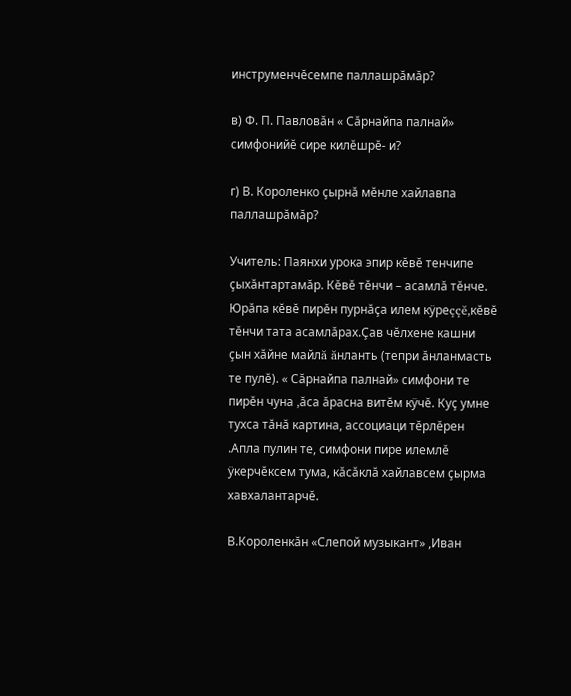инструменчĕсемпе паллашрăмăр?

в) Ф. П. Павловăн « Сăрнайпа палнай» симфонийĕ сире килĕшрĕ- и?

г) В. Короленко çырнă мĕнле хайлавпа паллашрăмăр?

Учитель: Паянхи урока эпир кĕвĕ тенчипе çыхăнтартамăр. Кĕвĕ тĕнчи – асамлă тĕнче. Юрăпа кĕвĕ пирĕн пурнăçа илем кÿреççĕ,кĕвĕ тĕнчи тата асамлăрах.Çав чĕлхене кашни çын хăйне майлă ăнланть (тепри ăнланмасть те пулĕ). « Сăрнайпа палнай» симфони те пирĕн чуна ,ăса ăрасна витĕм кÿчĕ. Куç умне тухса тăнă картина, ассоциаци тĕрлĕрен .Апла пулин те, симфони пире илемлĕ ÿкерчĕксем тума, кăсăклă хайлавсем çырма хавхалантарчĕ.

В.Короленкăн «Слепой музыкант» ,Иван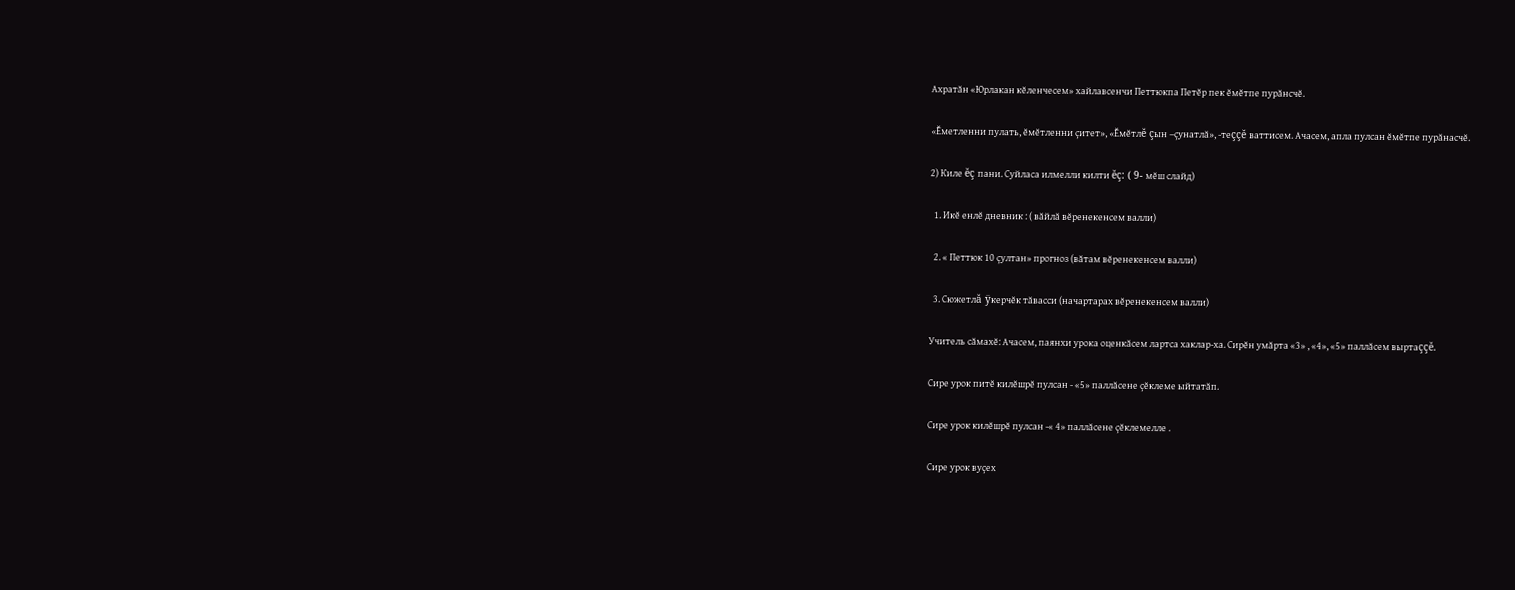Ахратăн «Юрлакан кĕленчесем» хайлавсенчи Петтюкпа Петĕр пек ĕмĕтпе пурăнсчĕ.

«Ĕметленни пулать, ĕмĕтленни çитет», «Ĕмĕтлĕ çын –çунатлă», -теççĕ ваттисем. Ачасем, апла пулсан ĕмĕтпе пурăнасчĕ.

2) Киле ĕç пани. Суйласа илмелли килти ĕç: ( 9- мĕш слайд)

  1. Икĕ енлĕ дневник : ( вăйлă вĕренекенсем валли)

  2. « Петтюк 10 çултан» прогноз (вăтам вĕренекенсем валли)

  3. Сюжетлă ÿкерчĕк тăвасси (начартарах вĕренекенсем валли)

Учитель сăмахĕ: Ачасем, паянхи урока оценкăсем лартса хаклар-ха. Сирĕн умăрта «3» , «4», «5» паллăсем выртаççĕ.

Сире урок питĕ килĕшрĕ пулсан - «5» паллăсене çĕклеме ыйтатăп.

Сире урок килĕшрĕ пулсан -« 4» паллăсене çĕклемелле .

Сире урок вуçех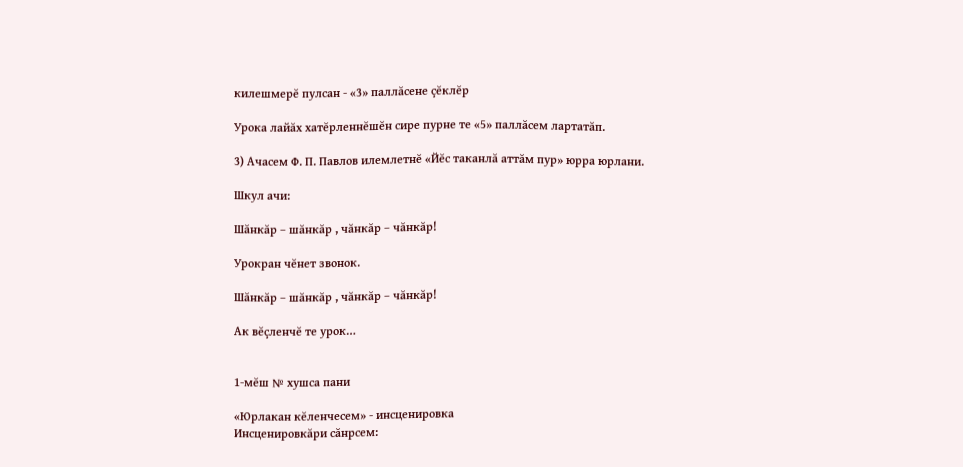килешмерĕ пулсан - «3» паллăсене çĕклĕр

Урока лайăх хатĕрленнĕшĕн сире пурне те «5» паллăсем лартатăп.

3) Ачасем Ф. П. Павлов илемлетнĕ «Йĕс таканлă аттăм пур» юрра юрлани.

Шкул ачи:

Шăнкăр – шăнкăр , чăнкăр – чăнкăр!

Урокран чĕнет звонок.

Шăнкăр – шăнкăр , чăнкăр – чăнкăр!

Ак вĕçленчĕ те урок…


1-мĕш № хушса пани

«Юрлакан кĕленчесем» - инсценировка
Инсценировкăри сăнрсем: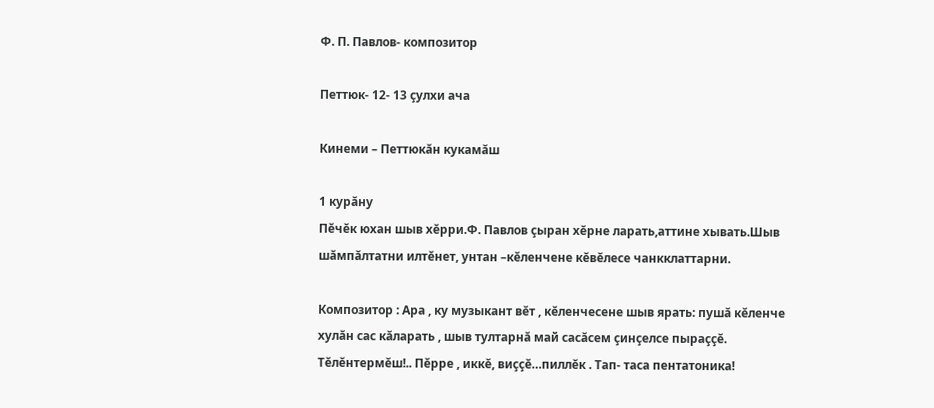Ф. П. Павлов- композитор

Петтюк- 12- 13 çулхи ача

Кинеми – Петтюкăн кукамăш

1 курăну
Пĕчĕк юхан шыв хĕрри.Ф. Павлов çыран хĕрне ларать,аттине хывать.Шыв шăмпăлтатни илтĕнет, унтан –кĕленчене кĕвĕлесе чанкклаттарни.

Композитор : Ара , ку музыкант вĕт , кĕленчесене шыв ярать: пушă кĕленче хулăн сас кăларать , шыв тултарнă май сасăсем çинçелсе пыраççĕ. Тĕлĕнтермĕш!.. Пĕрре , иккĕ, виççĕ…пиллĕк . Тап- таса пентатоника!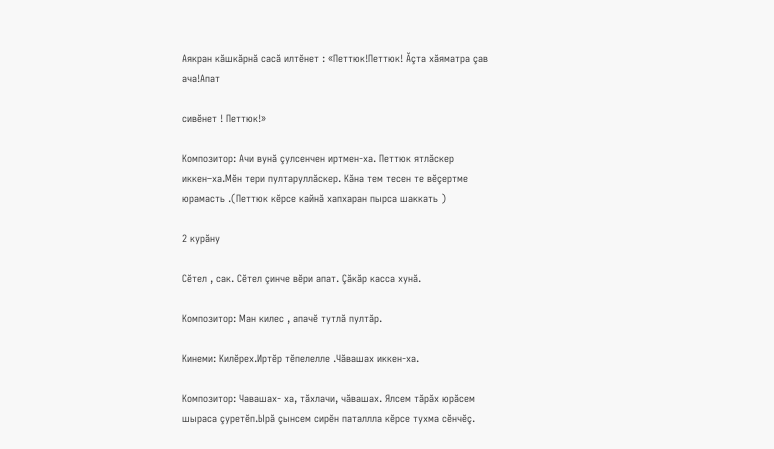Аякран кăшкăрнă сасă илтĕнет : «Петтюк!Петтюк! Ăçта хăяматра çав ача!Апат

сивĕнет ! Петтюк!»

Композитор: Ачи вунă çулсенчен иртмен-ха. Петтюк ятлăскер иккен–ха.Мĕн тери пултаруллăскер. Кăна тем тесен те вĕçертме юрамасть .(Петтюк кĕрсе кайнă хапхаран пырса шаккать )

2 курăну

Сĕтел , сак. Сĕтел çинче вĕри апат. Çăкăр касса хунă.

Композитор: Ман килес , апачĕ тутлă пултăр.

Кинеми: Килĕрех.Иртĕр тĕпелелле .Чăвашах иккен-ха.

Композитор: Чавашах- ха, тăхлачи, чăвашах. Ялсем тăрăх юрăсем шыраса çуретĕп.Ырă çынсем сирĕн паталлла кĕрсе тухма сĕнчĕç.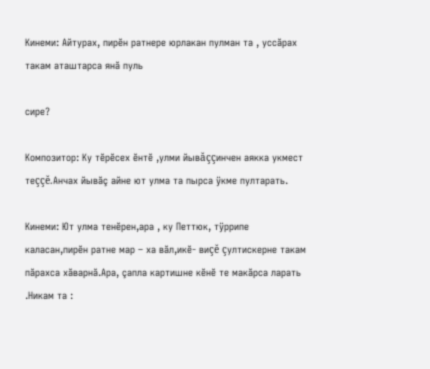Кинеми: Айтурах, пирĕн ратнере юрлакан пулман та , уссăрах такам аташтарса янă пуль

сире?

Композитор: Ку тĕрĕсех ĕнтĕ ,улми йывăççинчен аякка укмест теççĕ.Анчах йывăç айне ют улма та пырса ÿкме пултарать.

Кинеми: Ют улма тенĕрен,ара , ку Петтюк, тÿррипе каласан,пирĕн ратне мар – ха вăл,икĕ- виçĕ çултискерне такам пăрахса хăварнă.Ара, çапла картишне кĕнĕ те макăрса ларать .Никам та :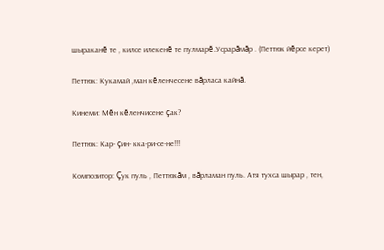шыраканĕ те , килсе илекенĕ те пулмарĕ.Усрарăмăр . (Петтюк йĕрсе керет)

Петтюк: Кукамай ,ман кĕленчесене вăрласа кайнă.

Кинеми: Мĕн кĕленчисене çак?

Петтюк: Кар- çин- кка-ри-се-не!!!

Композитор: Çук пуль , Петтюкăм , вăрламан пуль. Атя тухса шырар , тен,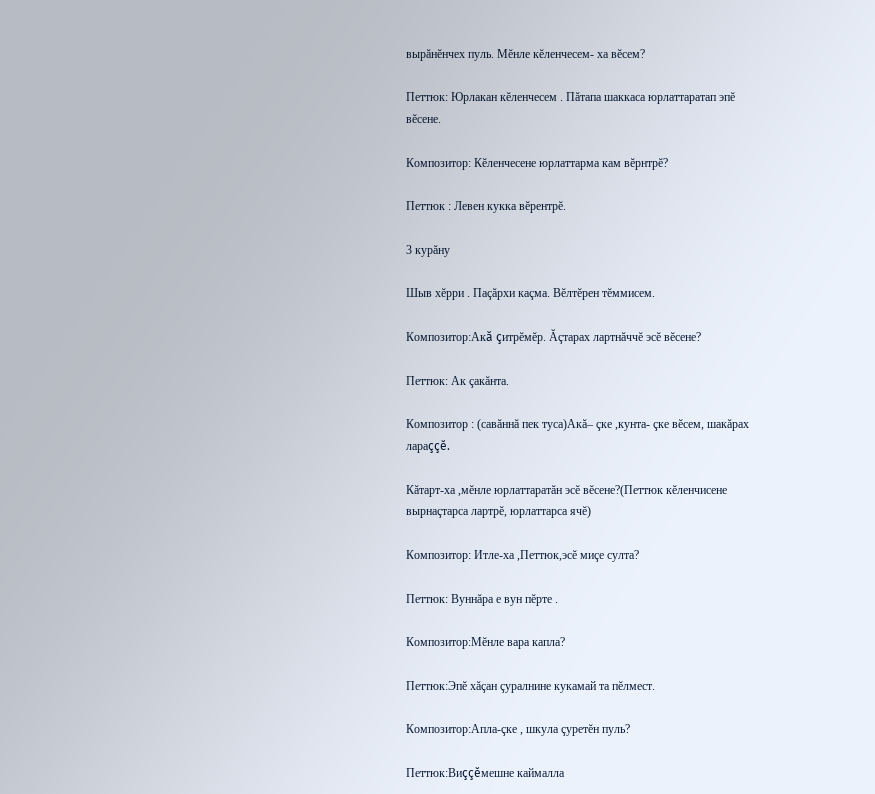вырăнĕнчех пуль. Мĕнле кĕленчесем- ха вĕсем?

Петтюк: Юрлакан кĕленчесем . Пăтапа шаккаса юрлаттаратап эпĕ вĕсене.

Композитор: Кĕленчесене юрлаттарма кам вĕрнтрĕ?

Петтюк : Левен кукка вĕрентрĕ.

3 курăну

Шыв хĕрри . Паçăрхи каçма. Вĕлтĕрен тĕммисем.

Композитор:Акă çитрĕмĕр. Ăçтарах лартнăччĕ эсĕ вĕсене?

Петтюк: Ак çакăнта.

Композитор : (савăннă пек туса)Акă– çке ,кунта- çке вĕсем, шакăрах лараççĕ.

Кăтарт-ха ,мĕнле юрлаттаратăн эсĕ вĕсене?(Петтюк кĕленчисене вырнаçтарса лартрĕ, юрлаттарса ячĕ)

Композитор: Итле-ха ,Петтюк,эсĕ миçе султа?

Петтюк: Вуннăра е вун пĕрте .

Композитор:Мĕнле вара капла?

Петтюк:Эпĕ хăçан çуралнине кукамай та пĕлмест.

Композитор:Апла-çке , шкула çуретĕн пуль?

Петтюк:Виççĕмешне каймалла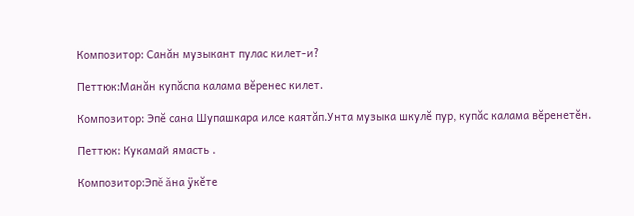Композитор: Санăн музыкант пулас килет-и?

Петтюк:Манăн купăспа калама вĕренес килет.

Композитор: Эпĕ сана Шупашкара илсе каятăп.Унта музыка шкулĕ пур, купăс калама вĕренетĕн.

Петтюк: Кукамай ямасть .

Композитор:Эпĕ ăна ÿкĕте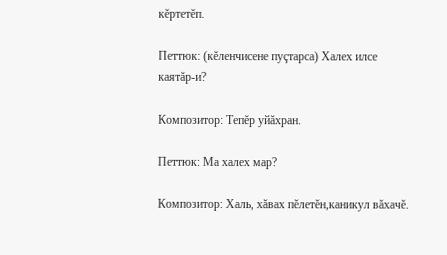кĕртетĕп.

Петтюк: (кĕленчисене пуçтарса) Халех илсе каятăр-и?

Композитор: Тепĕр уйăхран.

Петтюк: Ма халех мар?

Композитор: Халь, хăвах пĕлетĕн,каникул вăхачĕ.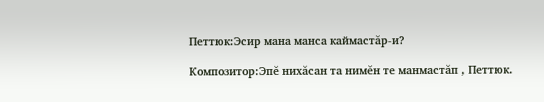Петтюк:Эсир мана манса каймастăр-и?

Композитор:Эпĕ нихăсан та нимĕн те манмастăп , Петтюк.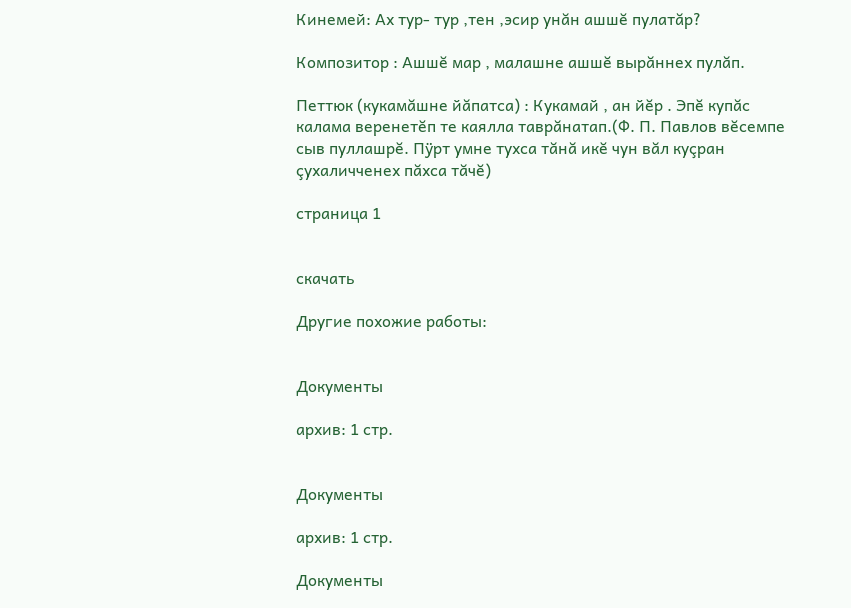Кинемей: Ах тур- тур ,тен ,эсир унăн ашшĕ пулатăр?

Композитор : Ашшĕ мар , малашне ашшĕ вырăннех пулăп.

Петтюк (кукамăшне йăпатса) : Кукамай , ан йĕр . Эпĕ купăс калама веренетĕп те каялла таврăнатап.(Ф. П. Павлов вĕсемпе сыв пуллашрĕ. Пÿрт умне тухса тăнă икĕ чун вăл куçран çухаличченех пăхса тăчĕ)

страница 1


скачать

Другие похожие работы:


Документы

архив: 1 стр.


Документы

архив: 1 стр.

Документы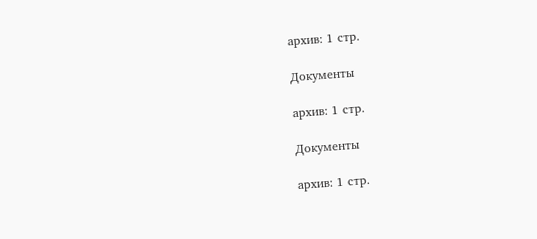архив: 1 стр.

Документы

архив: 1 стр.

Документы

архив: 1 стр.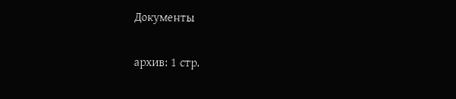Документы

архив: 1 стр.